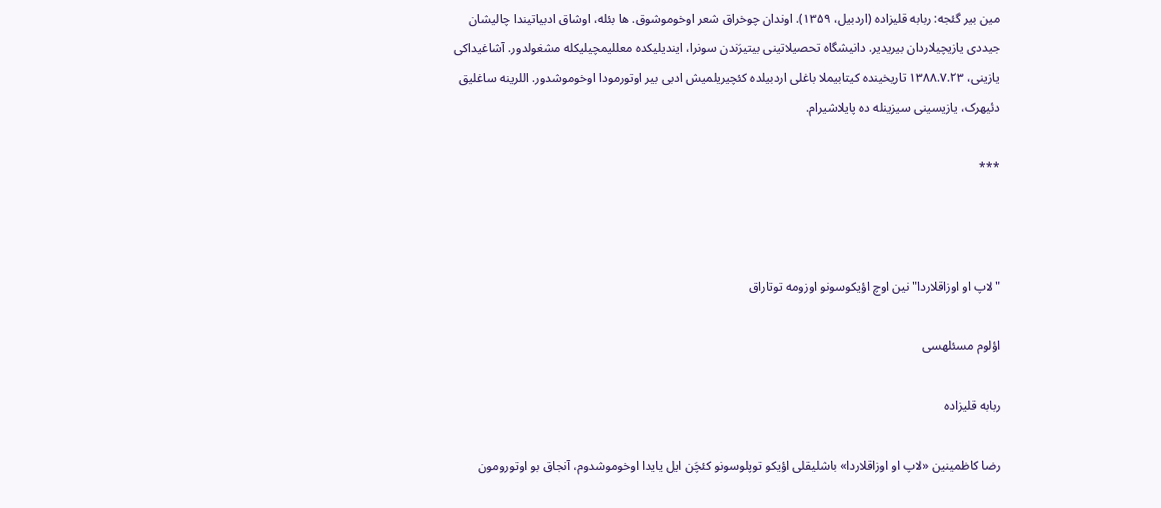مین بیر گئجه: ربابه قلیزاده (اردبیل، ۱۳۵۹). اوندان چوخراق شعر اوخوموشوق. ها بئله، اوشاق ادبیاتیندا چالیشان جیددی یازیچیلاردان بیریدیر. دانیشگاه تحصیلاتینی بیتیرَندن سونرا، ایندیلیکده معللیمچیلیکله مشغولدور. آشاغیداکی یازینی، ۱۳۸۸.۷.۲۳ تاریخینده کیتابیملا باغلی اردبیلده کئچیریلمیش ادبی بیر اوتورمودا اوخوموشدور. اللرینه ساغلیق دئیهرک، یازیسینی سیزینله ده پایلاشیرام.

***



"لاپ او اوزاقلاردا"نین اوچ اؤیکوسونو اوزومه توتاراق

اؤلوم مسئلهسی

ربابه قلیزاده

رضا کاظمینین «لاپ او اوزاقلاردا» باشلیقلی اؤیکو توپلوسونو کئچَن ایل یایدا اوخوموشدوم، آنجاق بو اوتورومون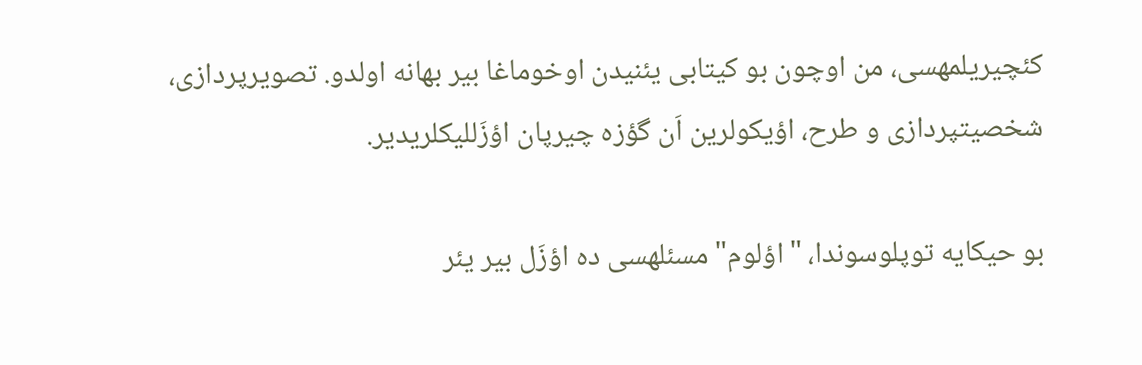کئچیریلمهسی، من اوچون بو کیتابی یئنیدن اوخوماغا بیر بهانه اولدو. تصویرپردازی، شخصیتپردازی و طرح، اؤیکولرین اَن گؤزه چیرپان اؤزَللیکلریدیر.

بو حیکایه توپلوسوندا، "اؤلوم" مسئلهسی ده اؤزَل بیر یئر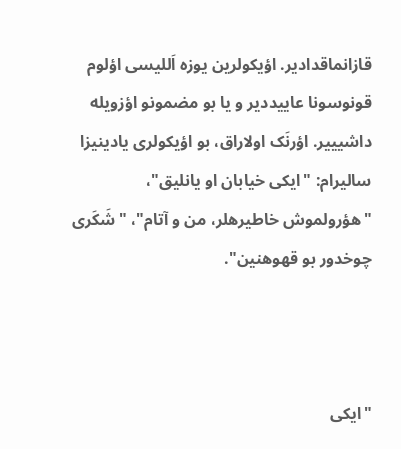قازانماقدادیر. اؤیکولرین یوزه اَللیسی اؤلوم قونوسونا عاییددیر و یا بو مضمونو اؤزویله داشیییر. اؤرنَک اولاراق، بو اؤیکولری یادینیزا سالیرام: "ایکی خیابان او یانلیق"، "هؤرولموش خاطیرهلر، من و آتام"، "شَکَری چوخدور بو قهوهنین".



"ایکی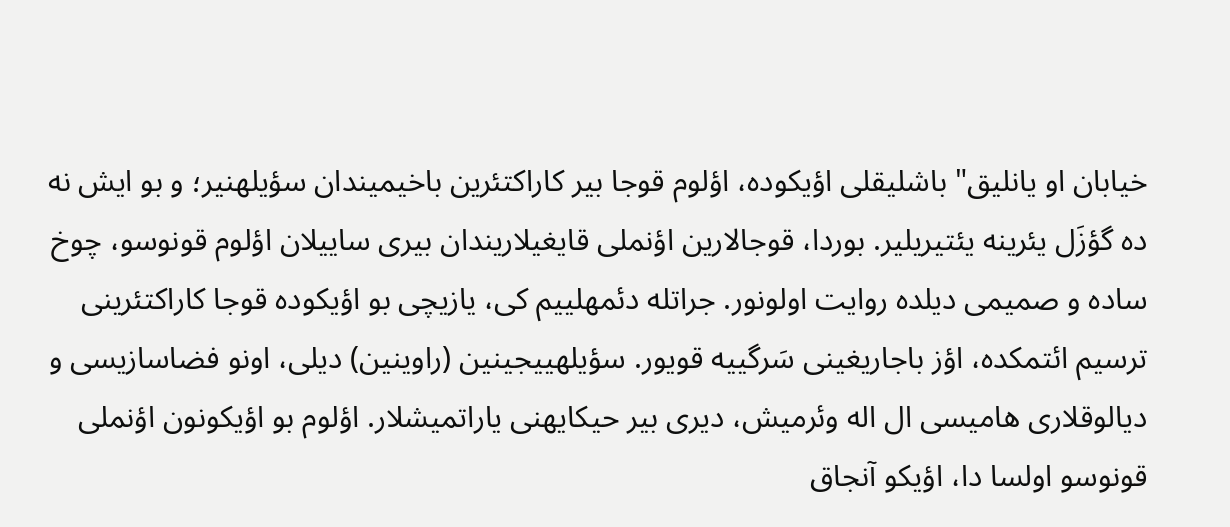خیابان او یانلیق" باشلیقلی اؤیکوده، اؤلوم قوجا بیر کاراکتئرین باخیمیندان سؤیلهنیر؛ و بو ایش نه ده گؤزَل یئرینه یئتیریلیر. بوردا، قوجالارین اؤنملی قایغیلاریندان بیری ساییلان اؤلوم قونوسو، چوخ ساده و صمیمی دیلده روایت اولونور. جراتله دئمهلییم کی، یازیچی بو اؤیکوده قوجا کاراکتئرینی ترسیم ائتمکده، اؤز باجاریغینی سَرگییه قویور. سؤیلهییجینین (راوینین) دیلی، اونو فضاسازیسی و دیالوقلاری هامیسی ال اله وئرمیش، دیری بیر حیکایهنی یاراتمیشلار. اؤلوم بو اؤیکونون اؤنملی قونوسو اولسا دا، اؤیکو آنجاق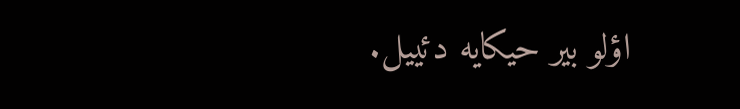اؤلو بیر حیکایه دئییل.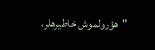"هؤرولموش خاطیرهلر،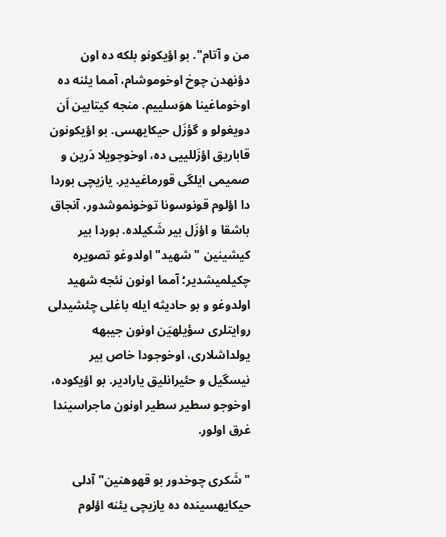من و آتام". بو اؤیکونو بلکه ده اون دؤنهدن چوخ اوخوموشام، آمما یئنه ده اوخوماغینا هوَسلییم. منجه کیتابین اَن دویغولو و گؤزَل حیکایهسی. بو اؤیکونون قاباریق اؤزَللییی ده، اوخوجویلا دَرین و صمیمی ایلگی قورماغیدیر. یازیچی بوردا دا اؤلوم قونوسونا توخونموشدور، آنجاق باشقا و اؤزَل بیر شَکیلده. بوردا بیر کیشینین "شهید" اولدوغو تصویره چکیلمیشدیر؛ آمما اونون نئجه شهید اولدوغو و بو حادیثه ایله باغلی چئشیدلی روایتلری سؤیلهیَن اونون جیبهه یولداشلاری، اوخوجودا خاص بیر نیسگیل و حئیرانلیق یارادیر. بو اؤیکوده، اوخوجو سطیر سطیر اونون ماجراسیندا غرق اولور.

"شَکری چوخدور بو قهوهنین" آدلی حیکایهسینده ده یازیچی یئنه اؤلوم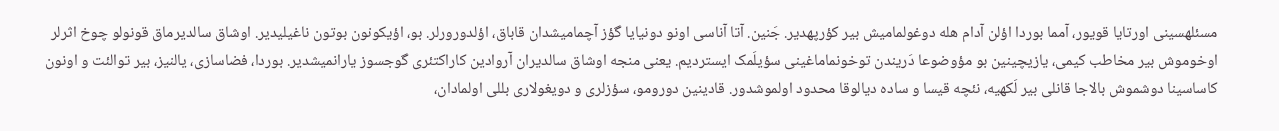مسئلهسینی اورتایا قویور، آمما بوردا اؤلن آدام هله دوغولمامیش بیر کؤرپهدیر. جَنین. آتا آناسی اونو دونیایا گؤز آچمامیشدان قاباق، اؤلدورورلر. بو، اؤیکونون بوتون ناغیلیدیر. اوشاق سالدیرماق قونولو چوخ اثرلر اوخوموش بیر مخاطب کیمی، یازیچینین بو مؤوضوعا دَریندن توخونماماغینی سؤیلَمک ایستردیم. یعنی منجه اوشاق سالدیران آروادین کاراکتئری گوجسوز یارانمیشدیر. بوردا، فضاسازی، یالنیز، بیر توالئت و اونون کاساسینا دوشموش بالاجا قانلی بیر لَکهیه، نئچه قیسا و ساده دیالوقا محدود اولموشدور. قادینین دورومو، سؤزلری و دویغولاری بللی اولمادان،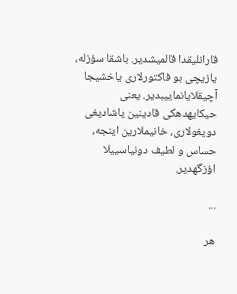قارانلیقدا قالمیشدیر. باشقا سؤزله، یازیچی بو فاکتورلاری یاخشیجا آچیقلایانماییبدیر. یعنی حیکایهدهکی قادینین یاشادیغی دویغولاری، خانیملارین اینجه، حساس و لطیف دونیاسییلا اؤزگهدیر.

...

هر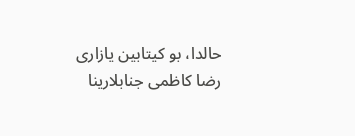حالدا، بو کیتابین یازاری رضا کاظمی جنابلارینا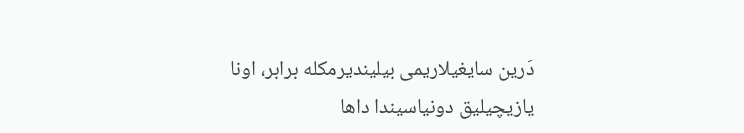دَرین سایغیلاریمی بیلیندیرمکله برابر، اونا یازیچیلیق دونیاسیندا داها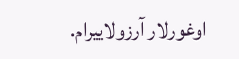اوغورلار آرزولاییرام.